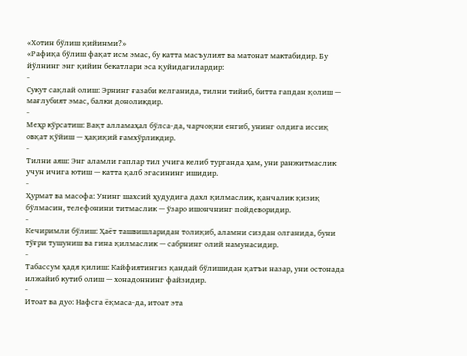«Хотин бўлиш қийинми?»
«Рафиқа бўлиш фақат исм эмас, бу катта масъулият ва матонат мактабидир. Бу йўлнинг энг қийин бекатлари эса қуйидагилардир:
-
Сукут сақлай олиш: Эрнинг ғазаби келганида, тилни тийиб, битта гапдан қолиш — мағлубият эмас, балки доноликдир.
-
Меҳр кўрсатиш: Вақт алламаҳал бўлса-да, чарчоқни енгиб, унинг олдига иссиқ овқат қўйиш — ҳақиқий ғамхўрликдир.
-
Тилни аяш: Энг аламли гаплар тил учига келиб турганда ҳам, уни ранжитмаслик учун ичига ютиш — катта қалб эгасининг ишидир.
-
Ҳурмат ва масофа: Унинг шахсий ҳудудига дахл қилмаслик, қанчалик қизиқ бўлмасин, телефонини титмаслик — ўзаро ишончнинг пойдеворидир.
-
Кечиримли бўлиш: Ҳаёт ташвишларидан толиқиб, аламни сиздан олганида, буни тўғри тушуниш ва гина қилмаслик — сабрнинг олий намунасидир.
-
Табассум ҳадя қилиш: Кайфиятингиз қандай бўлишидан қатъи назар, уни остонада илжайиб кутиб олиш — хонадоннинг файзидир.
-
Итоат ва дуо: Нафсга ёқмаса-да, итоат эта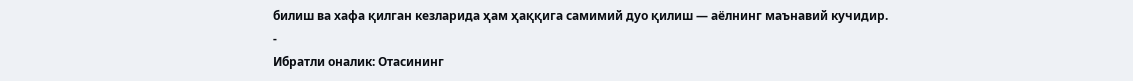билиш ва хафа қилган кезларида ҳам ҳаққига самимий дуо қилиш — аёлнинг маънавий кучидир.
-
Ибратли оналик: Отасининг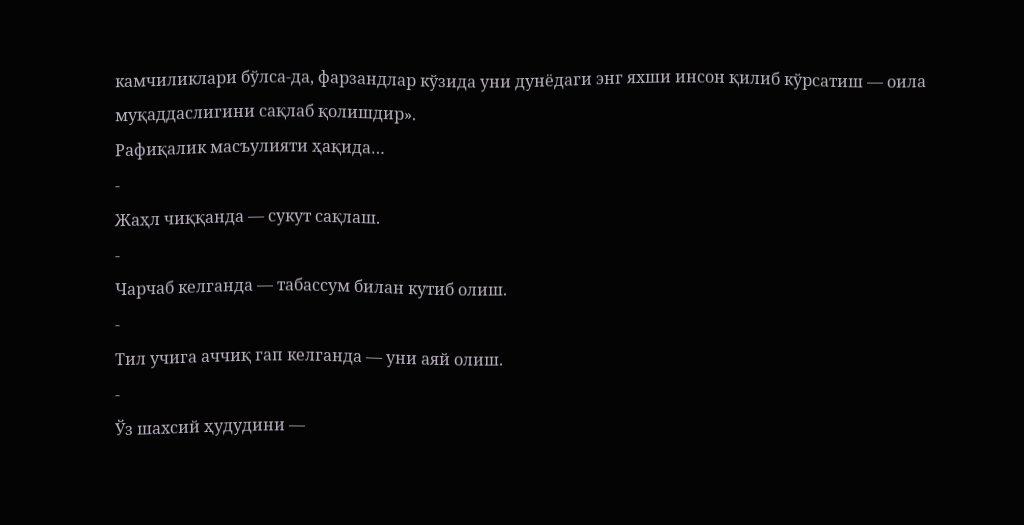камчиликлари бўлса-да, фарзандлар кўзида уни дунёдаги энг яхши инсон қилиб кўрсатиш — оила муқаддаслигини сақлаб қолишдир».
Рафиқалик масъулияти ҳақида…
-
Жаҳл чиққанда — сукут сақлаш.
-
Чарчаб келганда — табассум билан кутиб олиш.
-
Тил учига аччиқ гап келганда — уни аяй олиш.
-
Ўз шахсий ҳудудини —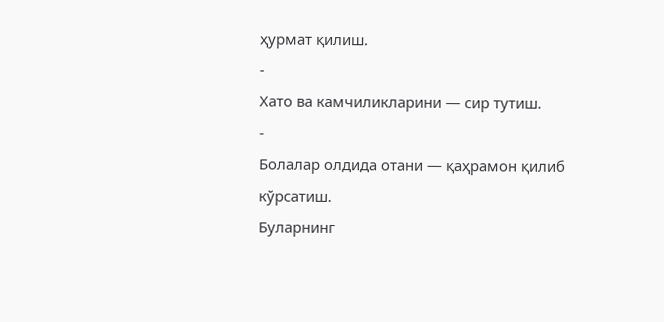ҳурмат қилиш.
-
Хато ва камчиликларини — сир тутиш.
-
Болалар олдида отани — қаҳрамон қилиб кўрсатиш.
Буларнинг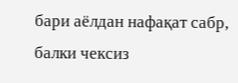бари аёлдан нафақат сабр, балки чексиз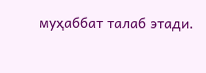муҳаббат талаб этади.